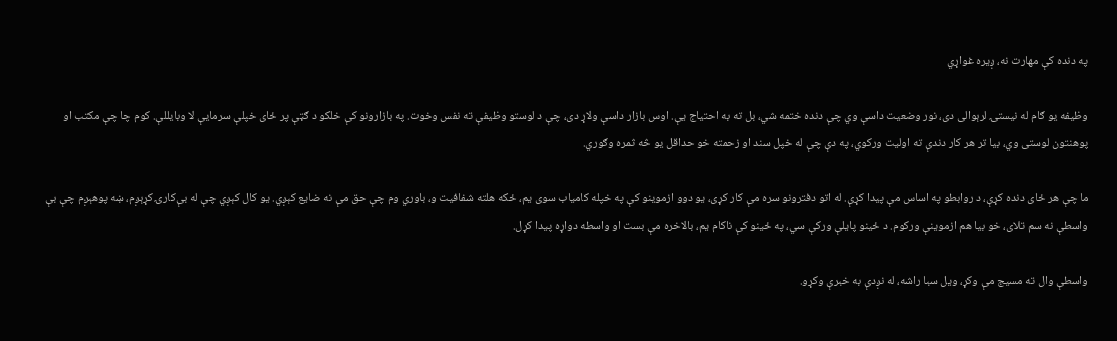په دنده کې مهارت نه، ږیره غواړي

وظیفه یو ګام له نیستۍ لرېوالی دی، نور وضعیت داسې وي چې دنده ختمه شي، بل ته به احتیاج یې. اوس بازار داسې ولاړ دی، چې د لوستو وظیفې ته نفس وخوت. په بازارونو کې خلکو د ګټې پر ځای خپلې سرمایې لا وبایللې. کوم چا چې مکتب او پوهنتون لوستی وي، بیا تر هر کار دندې ته اولیت ورکوي، په دې چې له خپل سند او زحمته خو حداقل یو څه ثمره وګوري.

ما چې هر ځای دنده کړې، د روابطو په اساس مې پیدا کړې. له اتو دفترونو سره مې کار کړی، یو دوو ازموینو کې په خپله کامیاب سوی یم، ځکه هلته شفافیت و، باوري وم چې حق مې نه ضایع کېږي. یو کال کېږي چې له بې‌کارۍ کړېږم، ښه پوهېږم چې بې واسطې نه سم تلای، خو بیا هم ازموینې ورکوم. د ځینو پایلې ورکې سي، په ځینو کې ناکام یم، بالاخره مې بست او واسطه دواړه پیدا کړل.

واسطې وال ته مسیج مې وکړ، ویل سبا راشه، له نږدې به خبرې وکړو.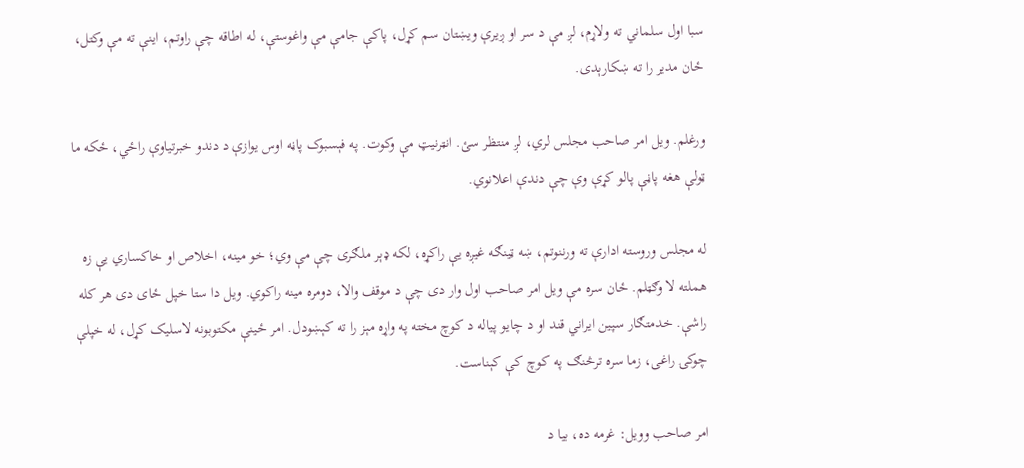سبا اول سلماني ته ولاړم، لږ مې د سر او ږیرې ویښتان سم کړل، پاکې جامې مې واغوستې، له اطاقه چې راوتم، اینې ته مې وکتل، ځان مدیر را ته ښکارېدی.

ورغلم. ویل امر صاحب مجلس لري، لږ منتظر سئ. انټرنیټ مې وکوت. په فېسبوک پاڼه اوس یوازې د دندو خبرتیاوې راځي، ځکه ما ټولې هغه پاڼې پالو کړې وې چې دندې اعلانوي.

له مجلس وروسته ادارې ته ورننوتم، ښه ټینګه غیږه یې راکړه، لکه ډېر ملګری چې مې وي؛ خو مینه، اخلاص او خاکساري یې زه هملته لا وګټلم. ځان سره مې ویل امر صاحب اول وار دی چې د موقف والا، دومره مینه راکوي. ویل دا ستا خپل ځای دی هر کله راشې. خدمتګار سپین ایراني قند او د چایو پیاله د کوچ مخته په واړه مېز را ته کېښودل. امر ځینې مکتوبونه لاسلیک کړل، له خپلې چوکۍ راغی، زما سره ترڅنګ په کوچ کې کېناست.

امر صاحب وویل: غرمه ده، بیا د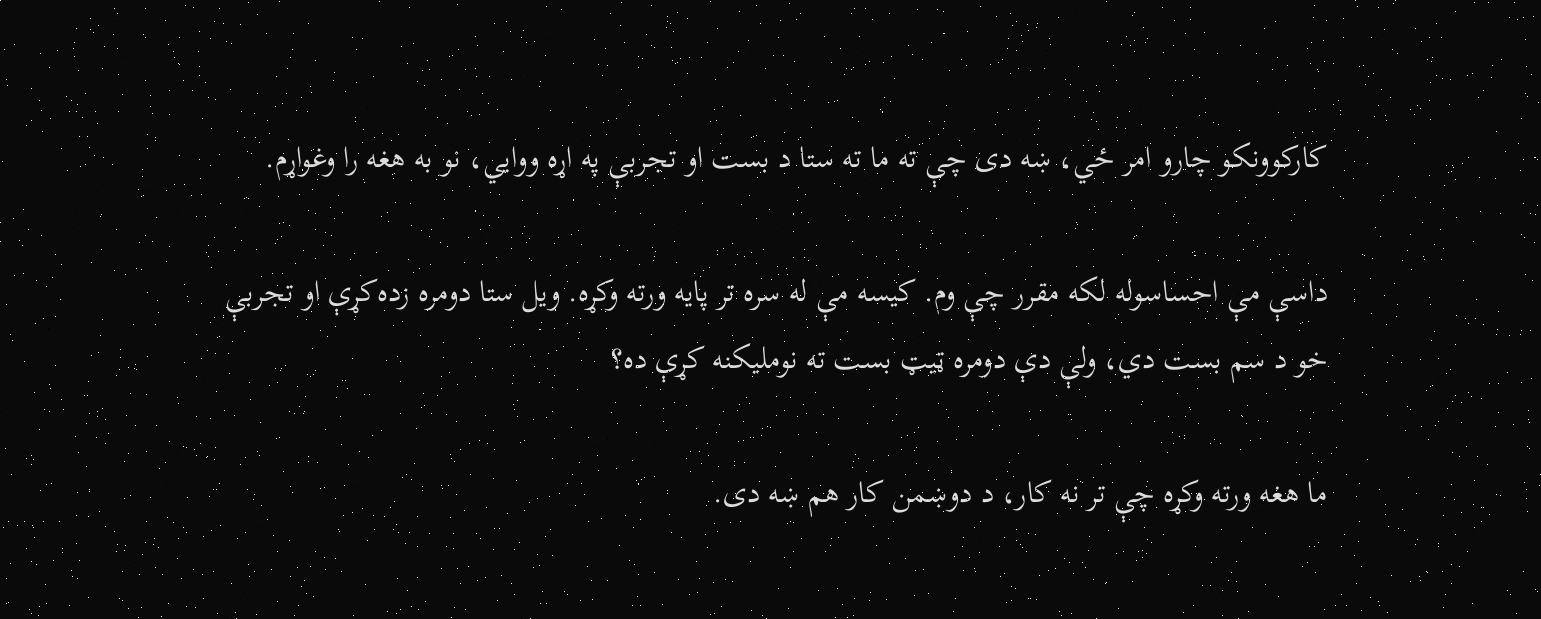کارکوونکو چارو امر ځي، ښه دی چې ته ما ته ستا د بست او تجربې په اړه ووایي، نو به هغه را وغواړم.

داسې مې احساسوله لکه مقرر چې وم. کیسه مې له سره تر پایه ورته وکړه. ویل ستا دومره زده‌کړې او تجربې خو د سم بست دي، ولې دې دومره ټیټ بست ته نوملیکنه کړې ده؟

ما هغه ورته وکړه چې تر نه کار، د دوښمن کار هم ښه دی.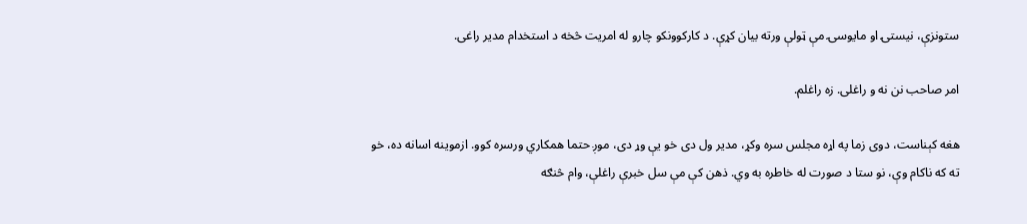ستونزې، نیستۍ او مایوسۍ مې ټولې ورته بیان کړې. د کارکوونکو چارو له امریت څخه د استخدام مدیر راغی.

امر صاحب نن نه و راغلی. زه راغلم.

هغه کېناست، دوی زما په اړه مجلس سره وکړ، مدیر ول دی خو یې وړ دی، موږ حتما همکاري ورسره کوو. ازموینه اسانه ده، خو ته که ناکام وې، نو ستا د صورت له خاطره به وي. ذهن کې مې سل خبرې راغلې، وام څنګه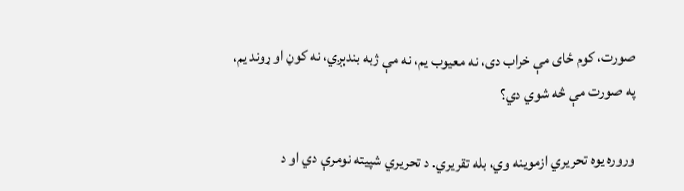صورت، کوم ځای مې خراب دی، نه معیوب یم، نه مې ژبه بندېږي، نه کوڼ او ړوند یم، په صورت مې څه شوي دي؟

وروره یوه تحریري ازموینه وي، بله تقریري. د تحریري شپیته نومرې دي او د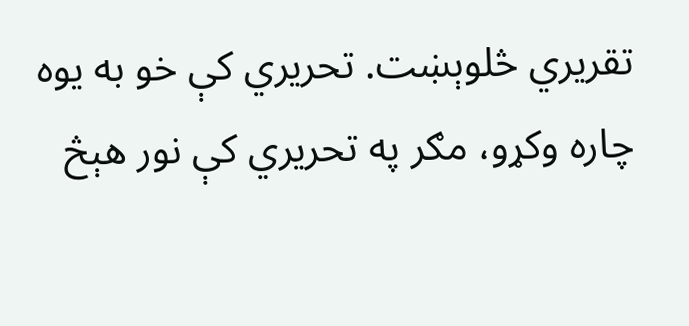تقریري څلوېښت. تحریري کې خو به یوه چاره وکړو، مګر په تحریري کې نور هېڅ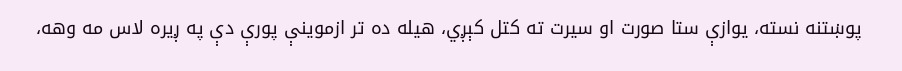پوښتنه نسته، یوازې ستا صورت او سیرت ته کتل کېږي، هیله ده تر ازموینې پورې دې په ږیره لاس مه وهه،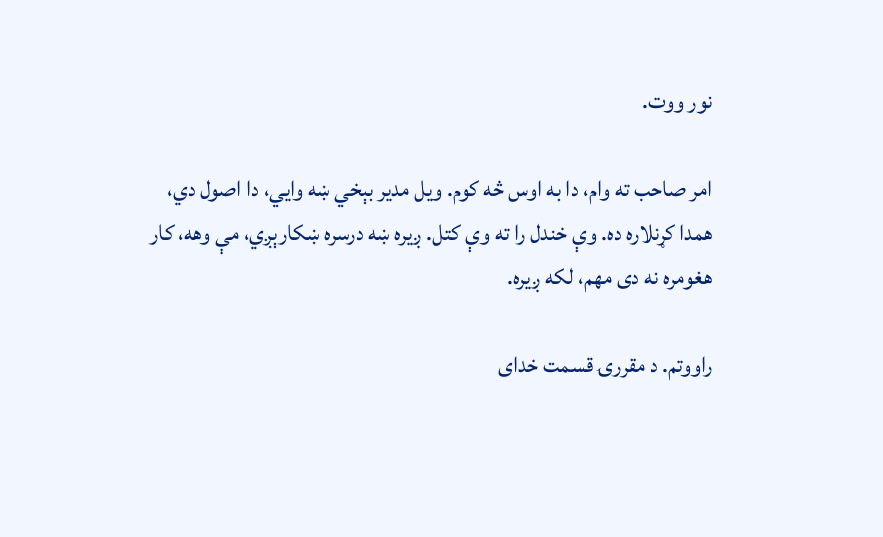نور ووت.

امر صاحب ته وام، دا به اوس څه کوم. ویل مدیر بېخي ښه وايي، دا اصول دي، همدا کړنلاره ده. وې خندل را ته وې کتل. ږیره ښه درسره ښکارېږي، مې وهه، کار هغومره نه دی مهم، لکه ږیره.

راووتم. د مقررۍ قسمت خدای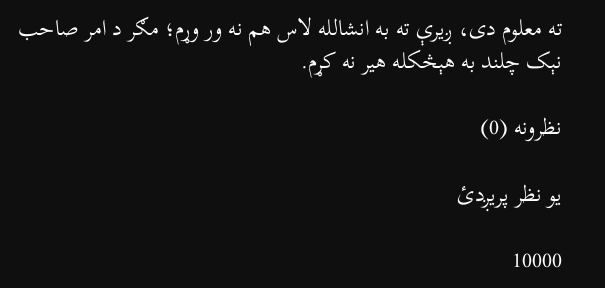ته معلوم دی، ږیرې ته به انشالله لاس هم نه ور وړم؛ مګر د امر صاحب نېک چلند به هېڅکله هیر نه کړم.

نظرونه (0)

یو نظر پریږدئ

10000